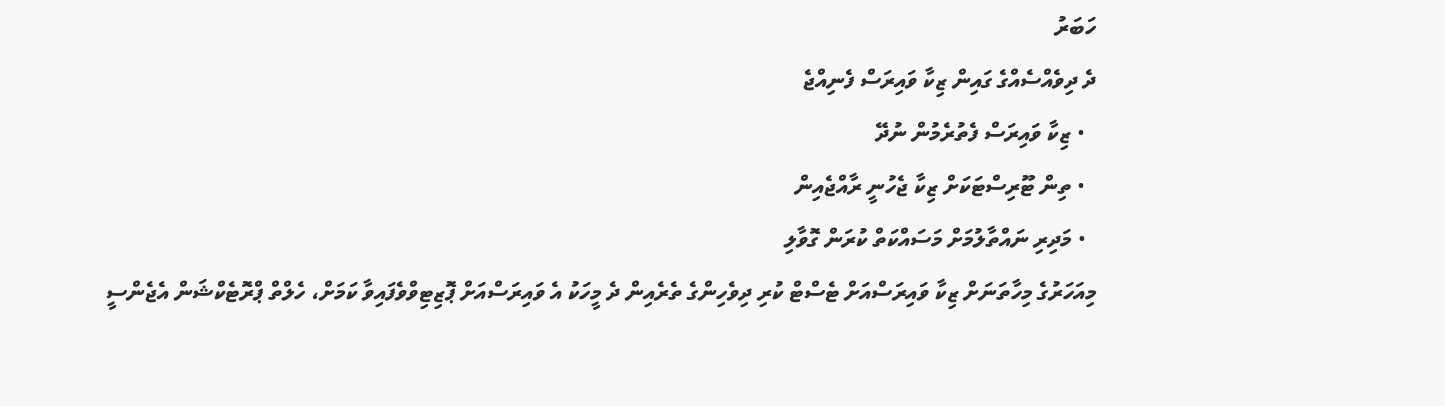ހަބަރު
ދެ ދިވެއްސެއްގެ ގައިން ޒިކާ ވައިރަސް ފެނިއްޖެ
  • ޒިކާ ވައިރަސް ފެތުރެމުން ނުދޭ
  • ތިން ޓޫރިސްޓަކަށް ޒިކާ ޖެހުނީ ރާއްޖެއިން
  • މަދިރި ނައްތާލުމަށް މަސައްކަތް ކުރަން ގޮވާލި
މިއަހަރުގެ މިހާތަނަށް ޒިކާ ވައިރަސްއަށް ޓެސްޓް ކުރި ދިވެހިންގެ ތެރެއިން ދެ މީހަކު އެ ވައިރަސްއަށް ޕޮޒިޓިވްވެފައިވާ ކަމަށް، ހެލްތް ޕްރޮޓެކްޝަން އެޖެންސީ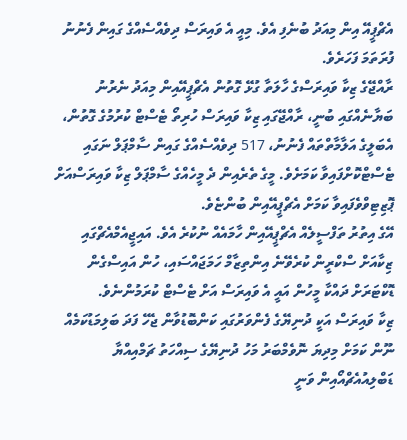އެޗްޕީއޭ އިން މިއަދު ބުނެފި އެވެ. މިއީ އެ ވައިރަސް ދިވެއްސެއްގެ ގައިން ފެނުނު ފުރަތަމަ ފަހަރެވެ.
ރާއްޖޭގެ ޒިކާ ވައިރަސްގެ ހާލަތާ ގުޅޭ ގޮތުން އެޗްޕީއޭއިން މިއަދު ނެރުނު ބަޔާނެއްގައި ބުނީ، ރާއްޖޭގައި ޒިކާ ވައިރަސް ހުރިތޯ ޓެސްޓް ކުރުމުގެ ގޮތުން، އެބަލީގެ އަލާމާތްތައް ފެނުނު، 517 ދިވެއްސެއްގެ ގައިން ސާމްޕަލް ނަގައި ޓެސްޓްކޮށްފައިވާ ކަމަށެވެ. މީގެ ތެރެއިން ދެ މީހެއްގެ ސާމްޕަލް ޒިކާ ވައިރަސްއަށް ޕޮޒިޓިވްވެފައިވާ ކަމަށް އެޗްޕީއޭއިން ބުންޏެވެ.
އޭގެ އިތުރު ތަފްސީލެއް އެޗްޕީއޭއިން ހާމައެއް ނުކުރެ އެވެ. އައިޖީއެމްއެޗްގައި ޒިކާއަށް ސްކްރީން ކުރެވޭނެ އިންތިޒާމް ހަމަޖައްސައި، ހުން އައިސްގެން ޑޮކްޓަރަށް ދައްކާ މީހުން އައީ އެ ވައިރަސް އަށް ޓެސްޓް ކުރަމުންނެވެ.
ޒިކާ ވައިރަސް އަކީ ދުނިޔޭގެ ފެންވަރުގައި ކަންބޮޑުވާން ޖެހޭ ފަދަ ބަލިމަޑުކަމެއް ނޫން ކަމަށް މިދިޔަ ނޮވެމްބަރު މަހު ދުނިޔޭގެ ސިއްހަތު ޗަމްއިއްޔާ ޑަބްލިއުއެޗްއޯއިން ވަނީ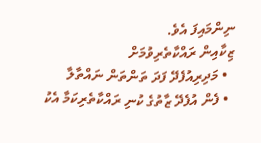ނިންމައިފަ އެވެ.
ޒިކާއިން ރައްކާތެރިވުމަށް
  • މަދިރިއުފެދޭ ފަދަ ތަންތަން ނައްތާލާ
  • ފެން އުފެދޭ ޒާތުގެ ކުނި ރައްކާތެރިކަމާ އެކު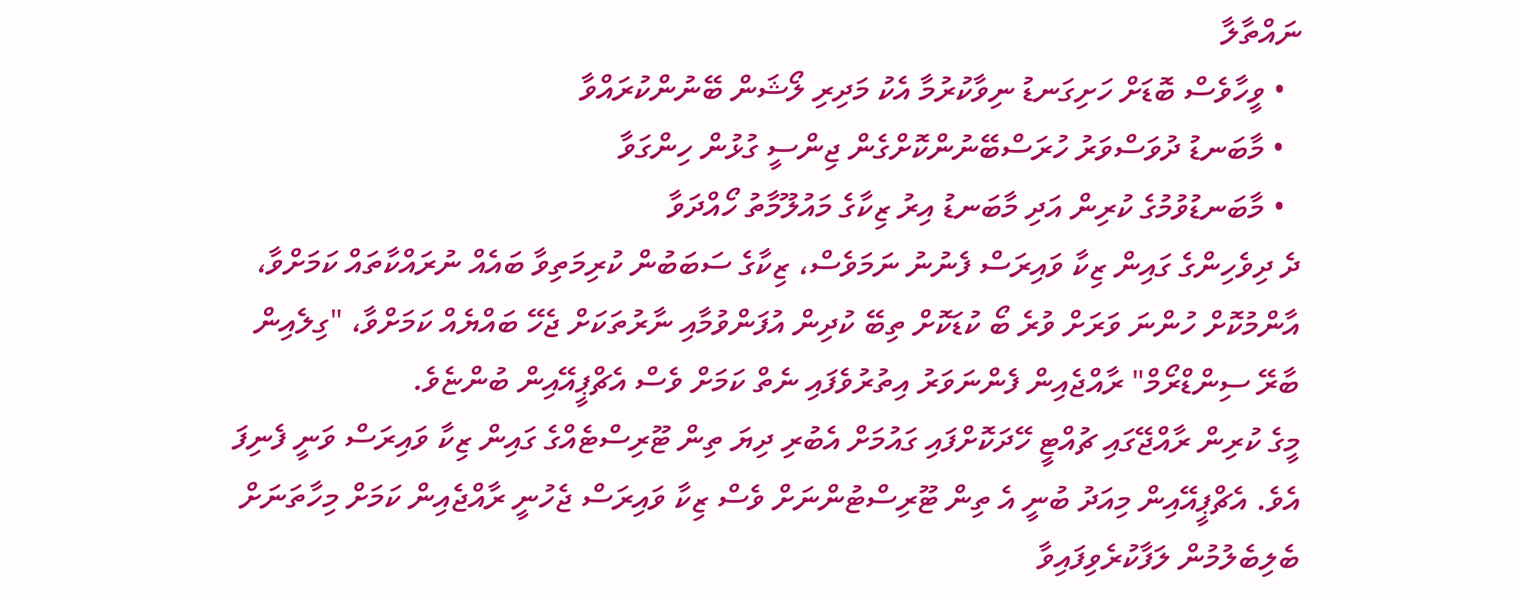ނައްތާލާ
  • ވީހާވެސް ބޮޑަށް ހަށިގަނޑު ނިވާކުރުމާ އެކު މަދިރި ލޯޝަން ބޭނުންކުރައްވާ
  • މާބަނޑު ދުވަސްވަރު ހުރަސްބޭނުންކޮށްގެން ޖިންސީ ގުޅުން ހިންގަވާ
  • މާބަނޑުވުމުގެ ކުރިން އަދި މާބަނޑު އިރު ޒިކާގެ މައުލޫމާތު ހޯއްދަވާ
ދެ ދިވެހިންގެ ގައިން ޒިކާ ވައިރަސް ފެނުނު ނަމަވެސް، ޒިކާގެ ސަބަބުން ކުރިމަތިވާ ބައެއް ނުރައްކާތައް ކަމަށްވާ، އާންމުކޮށް ހުންނަ ވަރަށް ވުރެ ބޯ ކުޑަކޮށް ތިބޭ ކުދިން އުފަންވުމާއި ނާރުތަކަށް ޖެހޭ ބައްޔެއް ކަމަށްވާ، "ގިލެއިން ބާރޭ ސިންޑްރޯމް" ރާއްޖެއިން ފެންނަވަރު އިތުރުވެފައި ނެތް ކަމަށް ވެސް އެޗްޕީއޭއިން ބުންޏެވެ.
މީގެ ކުރިން ރާއްޖޭގައި ޗުއްޓީ ހޭދަކޮށްފައި ގައުމަށް އެބުރި ދިޔަ ތިން ޓޫރިސްޓެއްގެ ގައިން ޒިކާ ވައިރަސް ވަނީ ފެނިފަ އެވެ. އެޗްޕީއޭއިން މިއަދު ބުނީ އެ ތިން ޓޫރިސްޓުންނަށް ވެސް ޒިކާ ވައިރަސް ޖެހުނީ ރާއްޖެއިން ކަމަށް މިހާތަނަށް ބެލިބެލުމުން ލަފާކުރެވިފައިވާ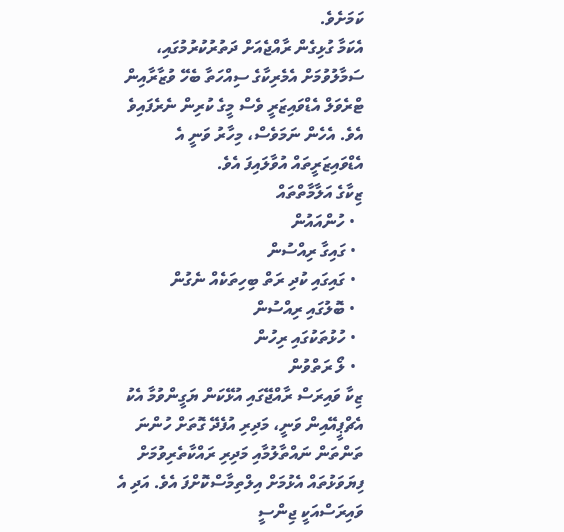ކަމަށެވެ.
އެކަމާ ގުޅިގެން ރާއްޖެއަށް ދަތުރުކުރުމުގައި، ސަމާލުވުމަށް އެމެރިކާގެ ސިއްހަތާ ބެހޭ ވުޒާރާއިން ޓްރެވަލް އެޑްވައިޒަރީ ވެސް މީގެ ކުރިން ނެރެފައިވެ އެވެ. އެހެން ނަމަވެސް، މިހާރު ވަނީ އެ އެޑްވައިޒަރީތައް އުވާލައިފަ އެވެ.
ޒިކާގެ އަލާމާތްތައް
  • ހުންއައުން
  • ގައިގާ ރިއްސުން
  • ގައިގައި ކުދި ރަތް ބިހިތަކެއް ނެގުން
  • ބޮލުގައި ރިއްސުން
  • ހުޅުތަކުގައި ރިހުން
  • ލޯ ރަތްވުން
ޒިކާ ވައިރަސް ރާއްޖޭގައި އުޅޭކަން ޔަގީންވުމާ އެކު އެޗްޕީއޭއިން ވަނީ، މަދިރި އުފެދޭ ގޮތަށް ހުންނަ ތަންތަން ނައްތާލުމާއި މަދިރި ރައްކާތެރިވުމަށް ފިޔަވަޅުތައް އެޅުމަށް އިލްތިމާސްކޮށްފަ އެވެ. އަދި އެ ވައިރަސްއަކީ ޖިންސީ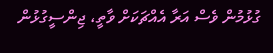ގުޅުމުން ވެސް އަރާ އެއްޗަކަށް ވާތީ، ޖިންސީގުޅުން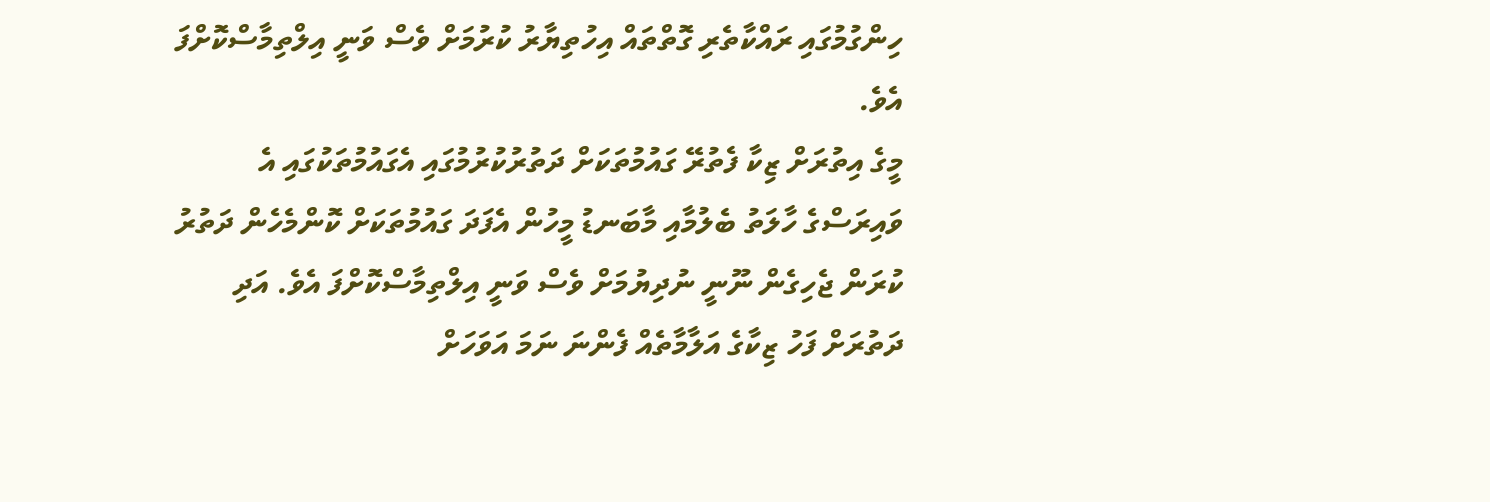ހިންގުމުގައި ރައްކާތެރި ގޮތްތައް އިހުތިޔާރު ކުރުމަށް ވެސް ވަނީ އިލްތިމާސްކޮށްފަ އެވެ.
މީގެ އިތުރަށް ޒިކާ ފެތުރޭ ގައުމުތަކަށް ދަތުރުކުރުމުގައި އެގައުމުތަކުގައި އެ ވައިރަސްގެ ހާލަތު ބެލުމާއި މާބަނޑު މީހުން އެފަދަ ގައުމުތަކަށް ކޮންމެހެން ދަތުރު ކުރަން ޖެހިގެން ނޫނީ ނުދިޔުމަށް ވެސް ވަނީ އިލްތިމާސްކޮށްފަ އެވެ. އަދި ދަތުރަށް ފަހު ޒިކާގެ އަލާމާތެއް ފެންނަ ނަމަ އަވަހަށް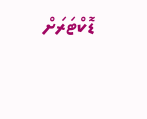ޑޮކްޓަރަށް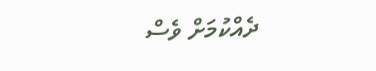ދެއްކުމަށް ވެސް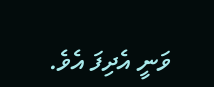ވަނީ އެދިފަ އެވެ.